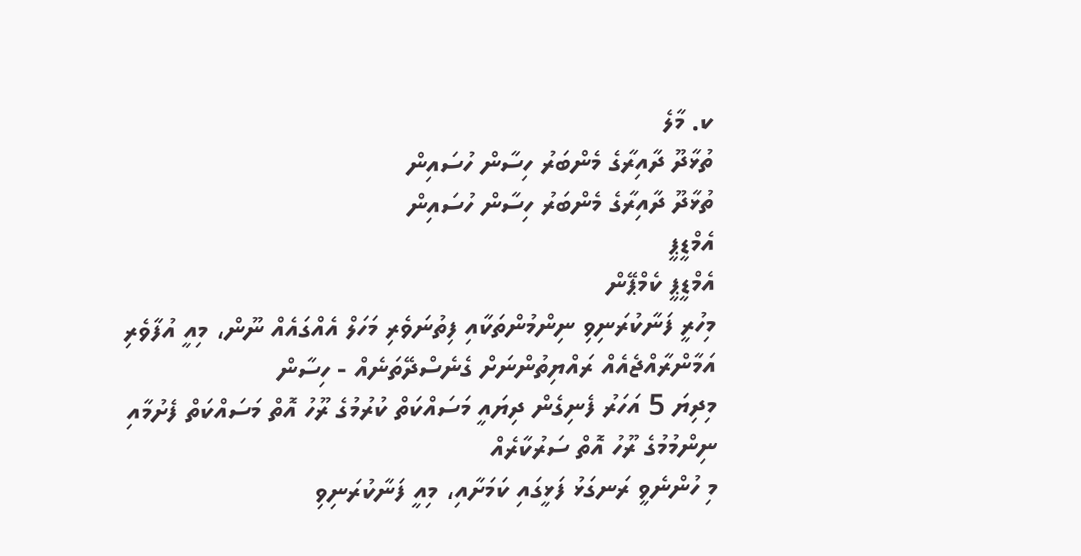ކ. މާލެ
ތުޅާދޫ ދާއިރާގެ މެންބަރު ހިސާން ހުސައިން
ތުޅާދޫ ދާއިރާގެ މެންބަރު ހިސާން ހުސައިން
އެމްޑީޕީ
އެމްޑީޕީ ކެމްޕޭން
މިހުރީ ފަނާކުރަނިވި ނިންމުންތަކާއި ފިތުނަވެރި މަހަލް އެއްގައެއް ނޫން، މިއީ އުފާވެރި އަމާންރާއްޖެއެއް ރައްޔިތުންނަށް ގެނެސްދޭތަނެއް - ހިސާން
މިދިޔަ 5 އަހަރު ފެނިގެން ދިޔައީ މަސައްކަތް ކުރުމުގެ ރޫހު އޮތް މަސައްކަތް ފެށުމާއި ނިންމުމުގެ ރޫހު އޮތް ސަރުކާރެއް
މި ހުންނެވީ ރަނގަޅު ފަޅީގައި ކަމަށާއި، މިއީ ފަނާކުރަނިވި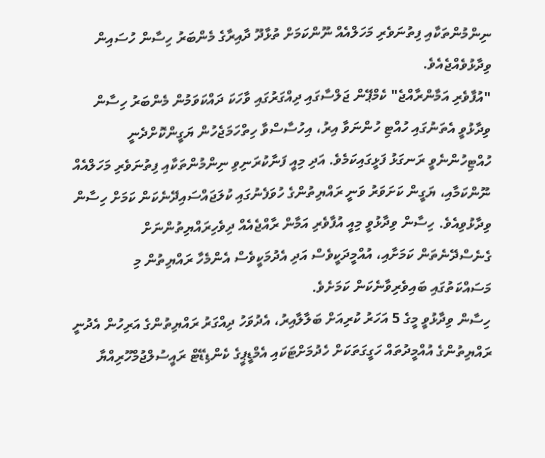ނިންމުންތަކާއި ފިތުނަވެރި މަހަލްއެއް ނޫންކަމަށް ތުޅާދޫ ދާއިރާގެ މެންބަރު ހިސާން ހުސައިން ވިދާޅުވެއްޖެއެވެ.
"އުފާވެރި އަމާންރާއްޖެ" ކެމްޕޭން ޖަލްސާގައި ދިއްގަރުގައި ވާހަކަ ދައްކަވަމުން މެންބަރު ހިސާން ވިދާޅުވީ އެތަނުގައި ހުއްޓި ހުންނަވާ އިރު، އިހުސާސްވާ ހިތްހަމަޖެހުން ޔަގީންކޮށްދެނީ ހުއްޓިހުންނެވީ ރަނގަޅު ފަޅީގައިކަމެވެ. އަދި މިއީ ފަނާކުރަނިވި ނިންމުންތަކާއި ފިތުނަވެރި މަހަލްއެއް ނޫންކަމާއި، ޔަގީން ކަށަވަރު ވަނީ ރައްޔިތުންގެ ހުވަފެނުގައި ކުލަޖައްސައިދޭނެކަން ކަމަށް ހިސާން ވިދާޅުވިއެވެ. ހިސާން ވިދާޅުވީ މިއީ އުފާވެރި އަމާން ރާއްޖެއެއް ދިވެހިރައްޔިތުންނަށް ގެނެސްދޭނެތަން ކަމަށާއި، އުއްމީދަކީވެސް އަދި އެދުމަކީވެސް އެންމެހާ ރައްޔިތުން މި މަސައްކަތުގައި ބައިވެރިވާނެކަން ކަމަށެވެ.
ހިސާން ވިދާޅުވީ މީގެ 5 އަހަރު ކުރިއަށް ބަލާލާއިރު، އެދުވަހު ދިއްގަރު ރައްޔިތުންގެ އަރިހުން އެދުނީ ރައްޔިތުންގެ އުއްމީދުތައް ހަގީގަތަކަށް ހެދުމަށްޓަކައި އެމްޑީޕީގެ ކެންޑިޑޭޓް ރައީސުލްޖުމްހޫރިއްޔާ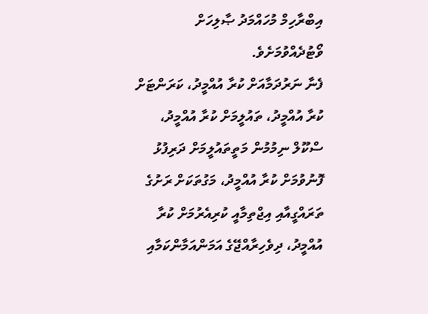އިބްރާހިމް މުހައްމަދު ޞާލިހަށް ވޯޓުދެއްވުމަށެވެ.
ފެނާ ނަރުދަމާއަށް ކުރާ އުއްމީދު، ކަރަންޓަށް ކުރާ އުއްމީދު، ތައުލީމަށް ކުރާ އުއްމީދު، ސްކޫލް ނިމުމުން މަތީތައުލީމަށް ދަރިފުޅު ފޮނުވުމަށް ކުރާ އުއްމީދު، މަގުތަކަށް ރަށުގެ ތަރައްގީއާއި އިޖްތިމާއީ ކުރިއެރުމަށް ކުރާ އުއްމީދު، ދިވެހިރާއްޖޭގެ އަމަންއަމާންކަމާއި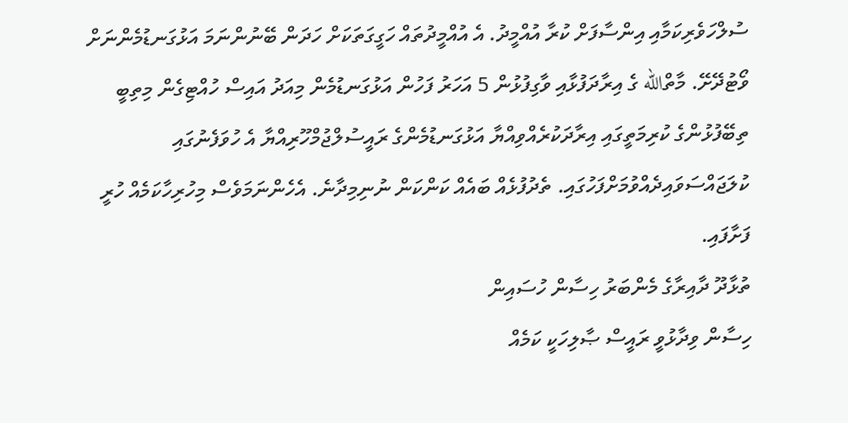ސުލްހަވެރިކަމާއި އިންސާފަށް ކުރާ އުއްމީދު. އެ އުއްމީދުތައް ހަގީގަތަކަށް ހަދަން ބޭނުންނަމަ އަޅުގަނޑުމެންނަށް ވޯޓުދޭށޭ. މާތްالله ގެ އިރާދަފުޅާއި ވާގިފުޅުން 5 އަހަރު ފަހުން އަޅުގަނޑުމެން މިއަދު އައިސް ހުއްޓިގެން މިތިބީ ތިބޭފުޅުންގެ ކުރިމަތީގައި އިރާދަކުރެއްވިއްޔާ އަޅުގަނޑުމެންގެ ރައީސުލްޖުމްހޫރިއްޔާ އެ ހުވަފެނުގައި ކުލަޖައްސަވައިދެއްވުމަށްފަހުގައި. ތެދުފުޅެއް ބައެއް ކަންކަން ނުނިމިދާނެ. އެހެންނަމަވެސް މިހުރިހާކަމެއް ހުރީ ފަށާފައި.
ތުޅާދޫ ދާއިރާގެ މެންބަރު ހިސާން ހުސައިން
ހިސާން ވިދާޅުވީ ރައީސް ޞާލިހަކީ ކަމެއް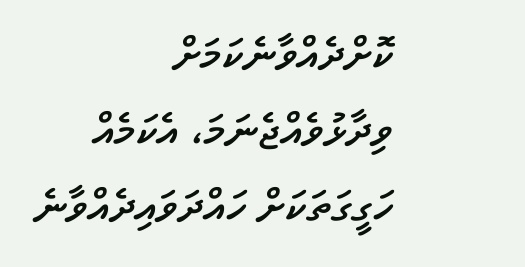ކޮށްދެއްވާނެކަމަށް ވިދާޅުވެއްޖެނަމަ، އެކަމެއް ހަގީގަތަކަށް ހައްދަވައިދެއްވާނެ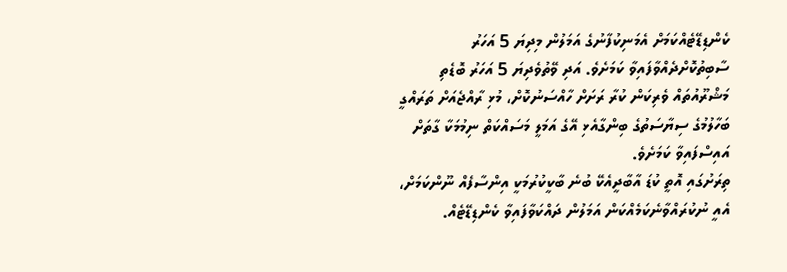ކެންޑިޑޭޓެއްކަމަށް އެމަނިކުފާނުގެ އަމަލުން މިދިޔަ 5 އަހަރު ސާބިތުކޮށްދެއްވާފައިވާ ކަމަށެވެ. އަދި ވޭތުވެދިޔަ 5 އަހަރު ބޮޑެތި މަޝްރޫއުތައް ވެރިކަން ކުރާ ރަށަށް ހާއްސަނުކޮށް، މުޅި ރާއްޖެއަށް ތަރައްގީ ބަހާލުމުގެ ސިޔާސަތުގެ ބިންގާއެޅި އޭގެ އަމަލީ މަސައްކަތް ނިމުމަކާ ގާތަށް އައިސްފައިވާ ކަމަށެވެ.
ތިރަށުގައި އޮތީ ކުޑަ އާބާދީއެކޭ ބުނެ ބާކީކުރުމަކީ އިންސާފެއް ނޫންކަމަށް، އެއީ ނުކުރައްވާނެކަމެއްކަން އަމަލުން ދައްކަވާފައިވާ ކެންޑިޑޭޓެއް.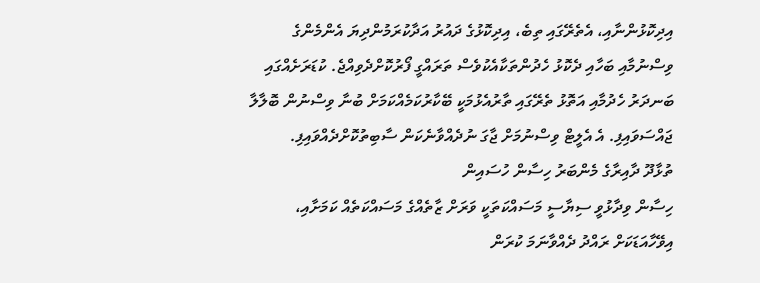އިދިކޮޅުންނާއި، އެތެރޭގައި ތިބެ، އިދިކޮޅުގެ ދައުރު އަދާކުރަމުންދިޔަ އެންމެންގެ ވިސްނުމާއި ބަހާއި ދެކޮޅު ހެދުންތަކާއެކުވެސް ތަރައްގީ ފޯރުކޮށްދެވިއްޖެ. ކުޑަރަށެއްގައި ބަނދަރު ހެދުމާއި އަތޮޅު ތެރޭގައި ތާރުއެޅުމަކީ ބޭކާރުކަމެއްކަމަށް ބުނާ ވިސްނުން ބޮލާލާ ޖައްސަވައިފި. އެ އެލީޓް ވިސްނުމަށް ޖާގަ ނުދެއްވާނެކަން ސާބިތުކޮށްދެއްވައިފި.
ތުޅާދޫ ދާއިރާގެ މެންބަރު ހިސާން ހުސައިން
ހިސާން ވިދާޅުވީ ސިޔާސީ މަސައްކަތަކީ ވަރަށް ޒާތެއްގެ މަސައްކަތެއް ކަމަށާއި، އިވޭހާއަޑަކަށް ރައްދު ދެއްވާނަމަ ކުރަން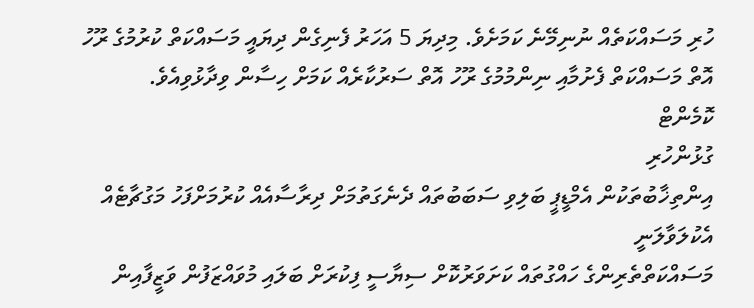ހުރި މަސައްކަތެއް ނުނިމޭނެ ކަމަށެވެ. މިދިޔަ 5 އަހަރު ފެނިގެން ދިޔައީ މަސައްކަތް ކުރުމުގެ ރޫހު އޮތް މަސައްކަތް ފެށުމާއި ނިންމުމުގެ ރޫހު އޮތް ސަރުކާރެއް ކަމަށް ހިސާން ވިދާޅުވިއެވެ.
ކޮމެންޓް
ގުޅުންހުރި
އިންތިޚާބުތަކުން އެމްޑީޕީ ބަލިވި ސަބަބުތައް ދެނެގަތުމަށް ދިރާސާއެއް ކުރުމަށްފަހު މަގުޗާޓެއް އެކުލަވާލަނީ
މަސައްކަތްތެރިންގެ ހައްގުތައް ކަށަވަރުކޮށް ސިޔާސީ ފިކުރަށް ބަލައި މުވައްޒަފުން ވަޒީފާއިން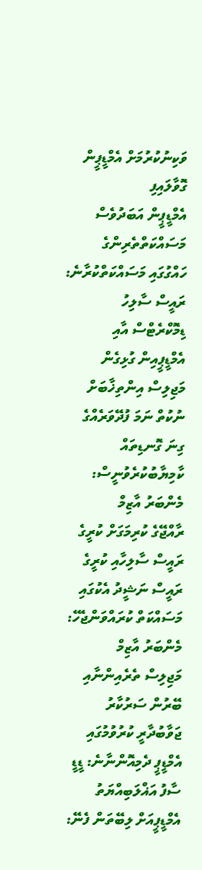ވަކިނުކުރުމަށް އެމްޑީޕީން ގޮވާލައިފި
އެމްޑީޕީން އަބަދުވެސް މަސައްކަތްތެރިންގެ ހައްގުގައި މަސައްކަތްކުރާނެ: ރައީސް ސާލިހު
ޑިމޮކްރެޓްސް އާއި އެމްޑީޕީއިން ގުޅިގެން މަޖިލިސް އިންތިޚާބަށް ނުކުތް ނަމަ ފުދޭވަރެއްގެ ގިނަ ގޮނޑިތައް ކާމިޔާބުކުރެވުނީސް: މެންބަރު އާޒިމް
ރާއްޖޭގެ ކުރިމަގަށް ކުރީގެ ރައީސް ސާލިހާއި ކުރީގެ ރައީސް ނަޝީދު އެކުގައި މަސައްކަތް ކުރައްވަންޖެހޭ: މެންބަރު އާޒިމް
މަޖިލިސް ތެރެއިންނާއި ބޭރުން ސަރުކާރު ޖަވާބުދާރީ ކުރުވުމުގައި އެމްޑީޕީ ދެމިއޮންނާނެ: ޑީޑީ
ސާފު އަޣްލަބިއްޔަތު އެމްޑީޕީއަށް ލިބޭތަން ފެނޭ: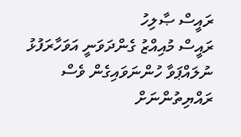ރައީސް ޞާލިހު
ރައީސް މުއިއްޒު ގެންދަވަނީ އަވަހާރަފުޅު ނުލައްޕަވާ ހުންނަވައިގެން ވެސް ރައްޔިތުންނަށް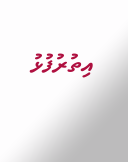އިތުރުފުޅު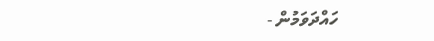ހައްދަވަމުން -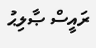ރައީސް ޞާލިޙު